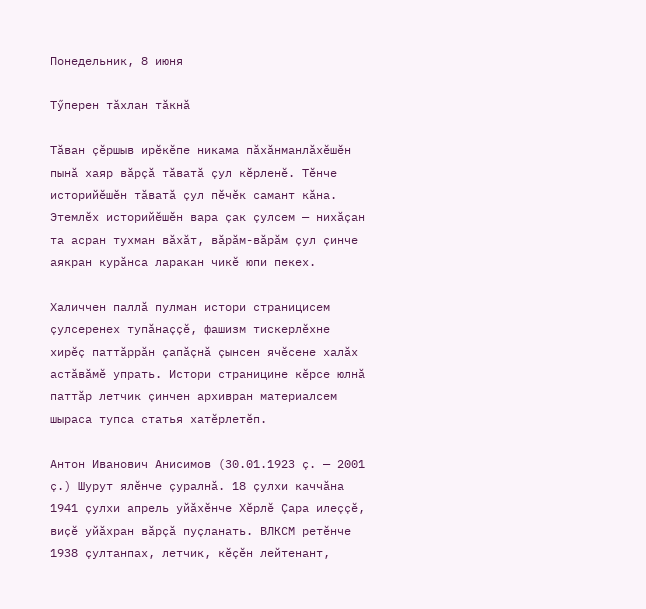Понедельник, 8 июня

Тӳперен тӑхлан тӑкнӑ

Тӑван ҫӗршыв ирӗкӗпе никама пӑхӑнманлӑхӗшӗн пынӑ хаяр вӑрҫӑ тӑватӑ ҫул кӗрленӗ. Тӗнче историйӗшӗн тӑватӑ ҫул пӗчӗк самант кӑна. Этемлӗх историйӗшӗн вара ҫак ҫулсем — нихӑҫан та асран тухман вӑхӑт, вӑрӑм-вӑрӑм ҫул ҫинче аякран курӑнса ларакан чикӗ юпи пекех.

Халиччен паллӑ пулман истори страницисем ҫулсеренех тупӑнаҫҫӗ, фашизм тискерлӗхне хирӗҫ паттӑррӑн ҫапӑҫнӑ ҫынсен ячӗсене халӑх астӑвӑмӗ упрать. Истори страницине кӗрсе юлнӑ паттӑр летчик ҫинчен архивран материалсем шыраса тупса статья хатӗрлетӗп.

Антон Иванович Анисимов (30.01.1923 ҫ. — 2001 ҫ.) Шурут ялӗнче ҫуралнӑ. 18 ҫулхи каччӑна 1941 ҫулхи апрель уйӑхӗнче Хӗрлӗ Ҫара илеҫҫӗ, виҫӗ уйӑхран вӑрҫӑ пуҫланать. ВЛКСМ ретӗнче 1938 ҫултанпах, летчик, кӗҫӗн лейтенант,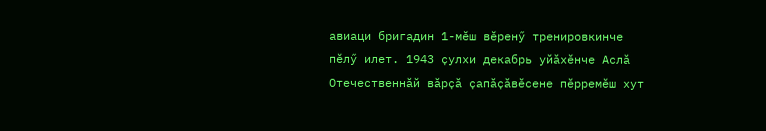авиаци бригадин 1-мӗш вӗренӳ тренировкинче пӗлӳ илет. 1943 ҫулхи декабрь уйӑхӗнче Аслӑ Отечественнӑй вӑрҫӑ ҫапӑҫӑвӗсене пӗрремӗш хут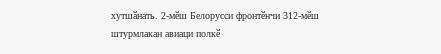хутшӑнать. 2-мӗш Белорусси фронтӗнчи 312-мӗш штурмлакан авиаци полкӗ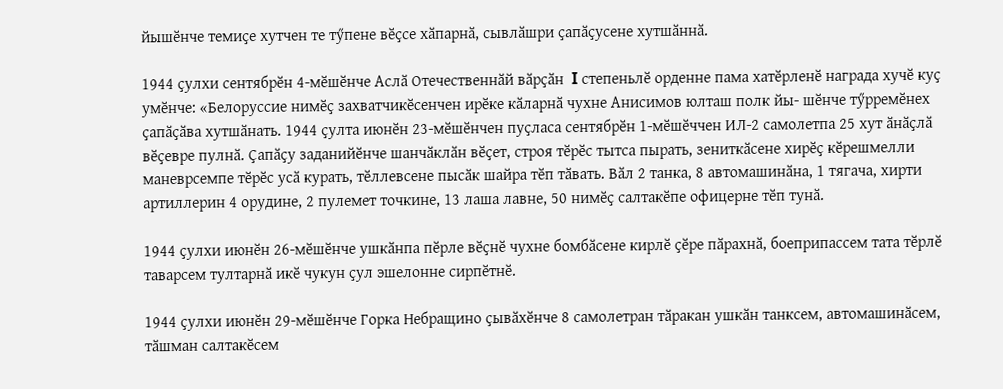йышӗнче темиҫе хутчен те тӳпене вӗҫсе хӑпарнӑ, сывлӑшри ҫапӑҫусене хутшӑннӑ.

1944 ҫулхи сентябрӗн 4-мӗшӗнче Аслӑ Отечественнӑй вӑрҫӑн  I степеньлӗ орденне пама хатӗрленӗ награда хучӗ куҫ умӗнче: «Белоруссие нимӗҫ захватчикӗсенчен ирӗке кӑларнӑ чухне Анисимов юлташ полк йы- шӗнче тӳрремӗнех ҫапӑҫӑва хутшӑнать. 1944 ҫулта июнӗн 23-мӗшӗнчен пуҫласа сентябрӗн 1-мӗшӗччен ИЛ-2 самолетпа 25 хут ӑнӑҫлӑ вӗҫевре пулнӑ. Ҫапӑҫу заданийӗнче шанчӑклӑн вӗҫет, строя тӗрӗс тытса пырать, зениткӑсене хирӗҫ кӗрешмелли маневрсемпе тӗрӗс усӑ курать, тӗллевсене пысӑк шайра тӗп тӑвать. Вӑл 2 танка, 8 автомашинӑна, 1 тягача, хирти артиллерин 4 орудине, 2 пулемет точкине, 13 лаша лавне, 50 нимӗҫ салтакӗпе офицерне тӗп тунӑ.

1944 ҫулхи июнӗн 26-мӗшӗнче ушкӑнпа пӗрле вӗҫнӗ чухне бомбӑсене кирлӗ ҫӗре пӑрахнӑ, боеприпассем тата тӗрлӗ таварсем тултарнӑ икӗ чукун ҫул эшелонне сирпӗтнӗ.

1944 ҫулхи июнӗн 29-мӗшӗнче Горка Небращино ҫывӑхӗнче 8 самолетран тӑракан ушкӑн танксем, автомашинӑсем, тӑшман салтакӗсем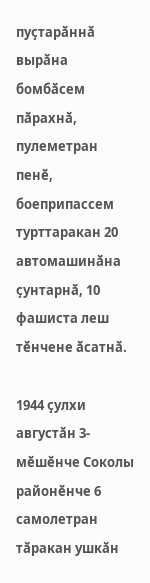пуҫтарӑннӑ вырӑна бомбӑсем пӑрахнӑ, пулеметран пенӗ, боеприпассем турттаракан 20 автомашинӑна ҫунтарнӑ, 10 фашиста леш тӗнчене ӑсатнӑ.

1944 ҫулхи августӑн 3-мӗшӗнче Соколы районӗнче 6 самолетран тӑракан ушкӑн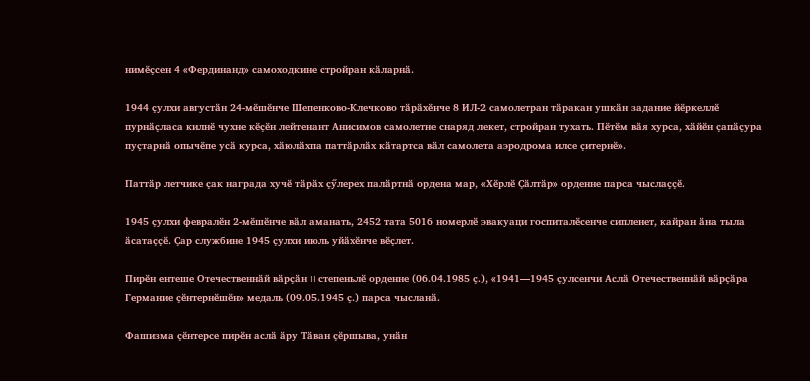нимӗҫсен 4 «Фердинанд» самоходкине стройран кӑларнӑ.

1944 ҫулхи августӑн 24-мӗшӗнче Шепенково-Клечково тӑрӑхӗнче 8 ИЛ-2 самолетран тӑракан ушкӑн задание йӗркеллӗ пурнӑҫласа килнӗ чухне кӗҫӗн лейтенант Анисимов самолетне снаряд лекет, стройран тухать. Пӗтӗм вӑя хурса, хӑйӗн ҫапӑҫура пуҫтарнӑ опычӗпе усӑ курса, хӑюлӑхпа паттӑрлӑх кӑтартса вӑл самолета аэродрома илсе ҫитернӗ».

Паттӑр летчике ҫак награда хучӗ тӑрӑх ҫӳлерех палӑртнӑ ордена мар, «Хӗрлӗ Ҫӑлтӑр» орденне парса чыслаҫҫӗ.

1945 ҫулхи февралӗн 2-мӗшӗнче вӑл аманать, 2452 тата 5016 номерлӗ эвакуаци госпиталӗсенче сипленет, кайран ӑна тыла ӑсатаҫҫӗ. Ҫар службине 1945 ҫулхи июль уйӑхӗнче вӗҫлет.

Пирӗн ентеше Отечественнӑй вӑрҫӑн II степеньлӗ орденне (06.04.1985 ҫ.), «1941—1945 ҫулсенчи Аслӑ Отечественнӑй вӑрҫӑра Германие ҫӗнтернӗшӗн» медаль (09.05.1945 ҫ.) парса чысланӑ.

Фашизма ҫӗнтерсе пирӗн аслӑ ӑру Тӑван ҫӗршыва, унӑн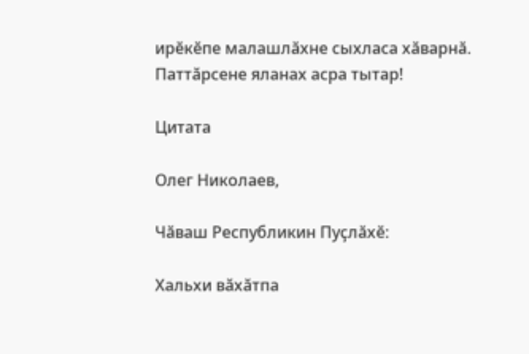ирӗкӗпе малашлӑхне сыхласа хӑварнӑ. Паттӑрсене яланах асра тытар!

Цитата

Олег Николаев,

Чӑваш Республикин Пуҫлӑхӗ:

Хальхи вӑхӑтпа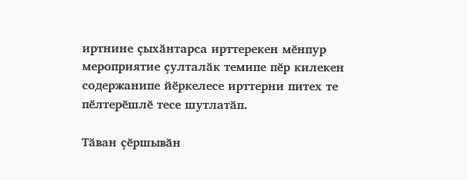иртнине ҫыхӑнтарса ирттерекен мӗнпур мероприятие ҫулталӑк темипе пӗр килекен содержанипе йӗркелесе ирттерни питех те пӗлтерӗшлӗ тесе шутлатӑп.

Тӑван ҫӗршывӑн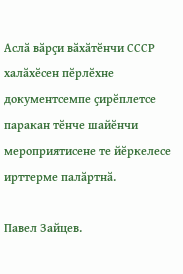Аслӑ вӑрҫи вӑхӑтӗнчи СССР халӑхӗсен пӗрлӗхне документсемпе ҫирӗплетсе паракан тӗнче шайӗнчи мероприятисене те йӗркелесе ирттерме палӑртнӑ.

Павел Зайцев.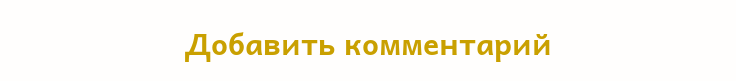Добавить комментарий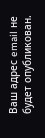Ваш адрес email не будет опубликован.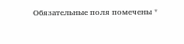Обязательные поля помечены *